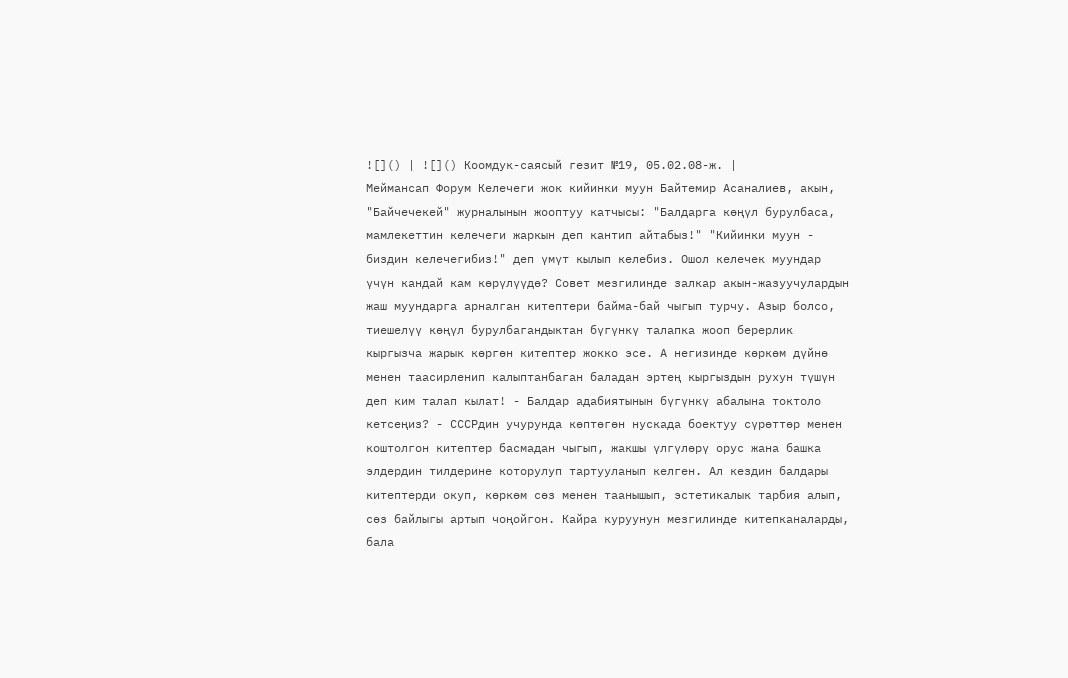![]() | ![]() Коомдук-саясый гезит №19, 05.02.08-ж. |
Меймансап Форум Келечеги жок кийинки муун Байтемир Асаналиев, акын, "Байчечекей" журналынын жооптуу катчысы: "Балдарга көңүл бурулбаса, мамлекеттин келечеги жаркын деп кантип айтабыз!" "Кийинки муун - биздин келечегибиз!" деп үмүт кылып келебиз. Ошол келечек муундар үчүн кандай кам көрүлүүдө? Совет мезгилинде залкар акын-жазуучулардын жаш муундарга арналган китептери байма-бай чыгып турчу. Азыр болсо, тиешелүү көңүл бурулбагандыктан бүгүнкү талапка жооп берерлик кыргызча жарык көргөн китептер жокко эсе. А негизинде көркөм дүйнө менен таасирленип калыптанбаган баладан эртең кыргыздын рухун түшүн деп ким талап кылат! - Балдар адабиятынын бүгүнкү абалына токтоло кетсеңиз? - СССРдин учурунда көптөгөн нускада боектуу сүрөттөр менен коштолгон китептер басмадан чыгып, жакшы үлгүлөрү орус жана башка элдердин тилдерине которулуп тартууланып келген. Ал кездин балдары китептерди окуп, көркөм сөз менен таанышып, эстетикалык тарбия алып, сөз байлыгы артып чоңойгон. Кайра куруунун мезгилинде китепканаларды, бала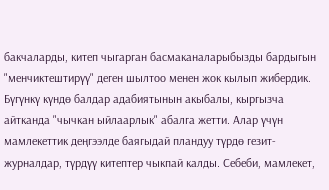бакчаларды, китеп чыгарган басмаканаларыбызды бардыгын "менчиктештирүү" деген шылтоо менен жок кылып жибердик. Бүгүнкү күндө балдар адабиятынын акыбалы, кыргызча айтканда "чычкан ыйлаарлык" абалга жетти. Алар үчүн мамлекеттик деңгээлде баягыдай пландуу түрдө гезит-журналдар, түрдүү китептер чыкпай калды. Себеби, мамлекет,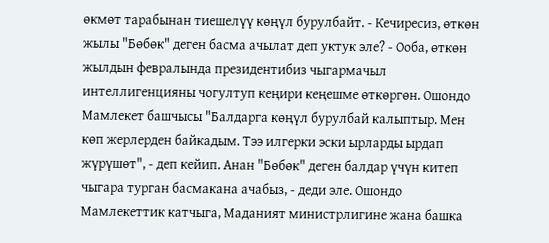өкмөт тарабынан тиешелүү көңүл бурулбайт. - Кечиресиз, өткөн жылы "Бөбөк" деген басма ачылат деп уктук эле? - Ооба, өткөн жылдын февралында президентибиз чыгармачыл интеллигенцияны чогултуп кеңири кеңешме өткөргөн. Ошондо Мамлекет башчысы "Балдарга көңүл бурулбай калыптыр. Мен көп жерлерден байкадым. Тээ илгерки эски ырларды ырдап жүрүшөт", - деп кейип. Анан "Бөбөк" деген балдар үчүн китеп чыгара турган басмакана ачабыз, - деди эле. Ошондо Мамлекеттик катчыга, Маданият министрлигине жана башка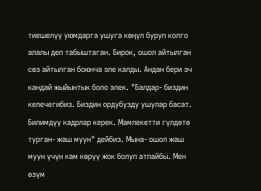тиешелүү уюмдарга ушуга көңүл буруп колго алалы деп табыштаган. Бирок, ошол айтылган сөз айтылган боюнча эле калды. Андан бери эч кандай жыйынтык боло элек. "Балдар- биздин келечегибиз. Биздин ордубузду ушулар басат. Билимдүү кадрлар керек. Мамлекетти гүлдөтө турган- жаш муун" дейбиз. Мына- ошол жаш муун үчүн кам көрүү жок болуп атпайбы. Мен өзүм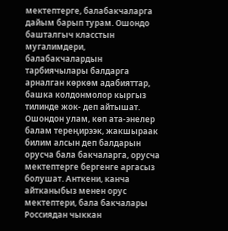мектептерге, балабакчаларга дайым барып турам. Ошондо башталгыч класстын мугалимдери, балабакчалардын тарбиячылары балдарга арналган көркөм адабияттар, башка колдонмолор кыргыз тилинде жок- деп айтышат. Ошондон улам, көп ата-энелер балам тереңирээк, жакшыраак билим алсын деп балдарын орусча бала бакчаларга, орусча мектептерге бергенге аргасыз болушат. Анткени, канча айтканыбыз менен орус мектептери, бала бакчалары Россиядан чыккан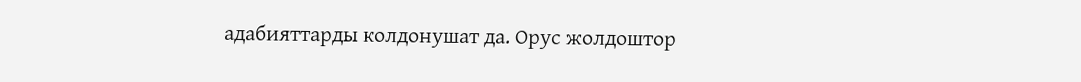адабияттарды колдонушат да. Орус жолдоштор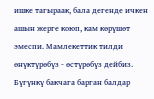ишке тагыраак, бала дегенде ичкен ашын жерге коюп, кам көрүшөт эмеспи. Мамлекеттик тилди өнүктүрөбүз - өстүрөбүз дейбиз. Бүгүнкү бакчага барган балдар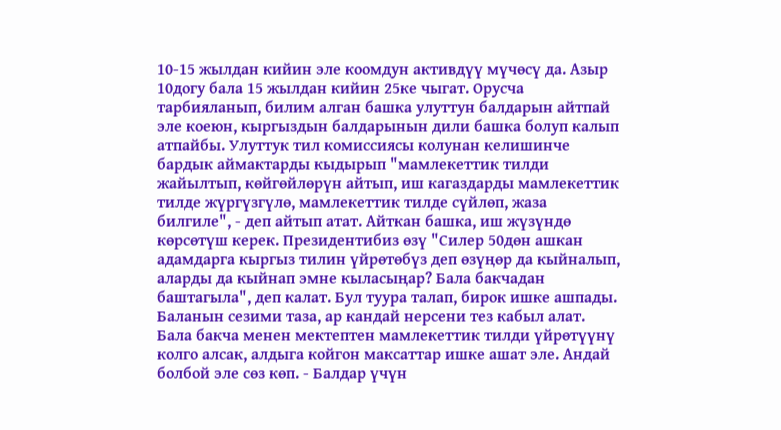10-15 жылдан кийин эле коомдун активдүү мүчөсү да. Азыр 10догу бала 15 жылдан кийин 25ке чыгат. Орусча тарбияланып, билим алган башка улуттун балдарын айтпай эле коеюн, кыргыздын балдарынын дили башка болуп калып атпайбы. Улуттук тил комиссиясы колунан келишинче бардык аймактарды кыдырып "мамлекеттик тилди жайылтып, көйгөйлөрүн айтып, иш кагаздарды мамлекеттик тилде жүргүзгүлө, мамлекеттик тилде сүйлөп, жаза билгиле", - деп айтып атат. Айткан башка, иш жүзүндө көрсөтүш керек. Президентибиз өзү "Силер 50дөн ашкан адамдарга кыргыз тилин үйрөтөбүз деп өзүңөр да кыйналып, аларды да кыйнап эмне кыласыңар? Бала бакчадан баштагыла", деп калат. Бул туура талап, бирок ишке ашпады. Баланын сезими таза, ар кандай нерсени тез кабыл алат. Бала бакча менен мектептен мамлекеттик тилди үйрөтүүнү колго алсак, алдыга койгон максаттар ишке ашат эле. Андай болбой эле сөз көп. - Балдар үчүн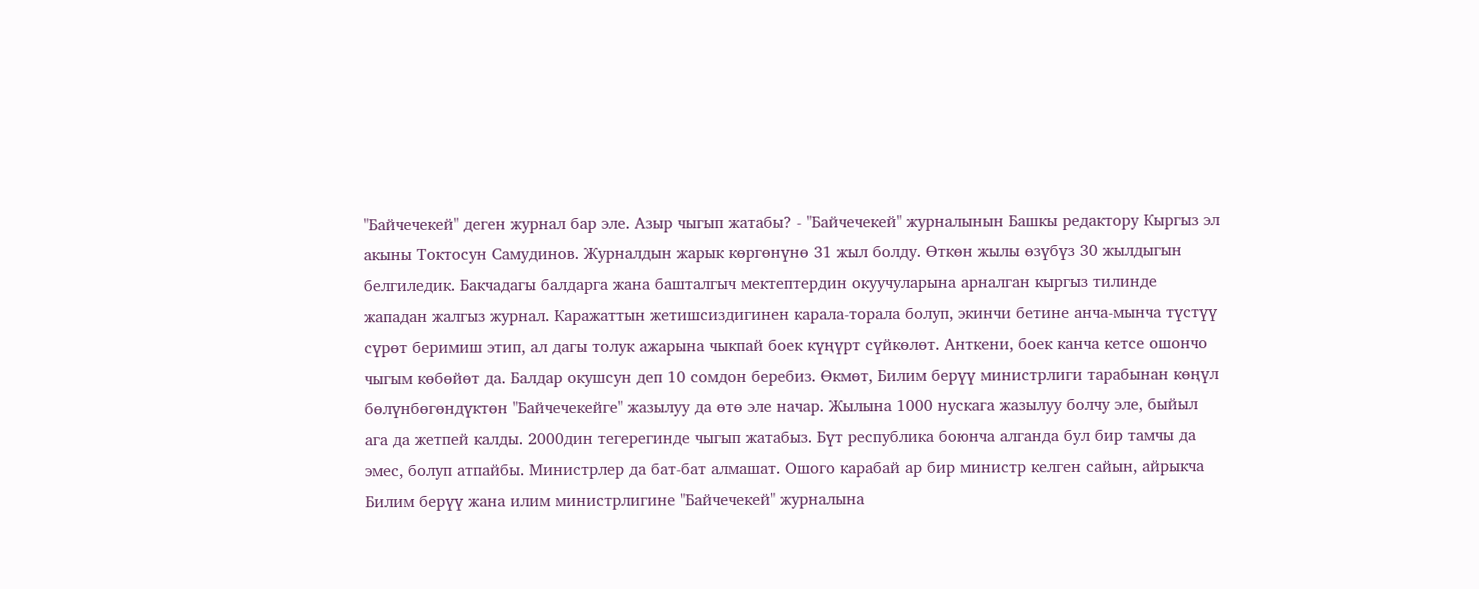"Байчечекей" деген журнал бар эле. Азыр чыгып жатабы? - "Байчечекей" журналынын Башкы редактору Кыргыз эл акыны Токтосун Самудинов. Журналдын жарык көргөнүнө 31 жыл болду. Өткөн жылы өзүбүз 30 жылдыгын белгиледик. Бакчадагы балдарга жана башталгыч мектептердин окуучуларына арналган кыргыз тилинде жападан жалгыз журнал. Каражаттын жетишсиздигинен карала-торала болуп, экинчи бетине анча-мынча түстүү сүрөт беримиш этип, ал дагы толук ажарына чыкпай боек күңүрт сүйкөлөт. Анткени, боек канча кетсе ошончо чыгым көбөйөт да. Балдар окушсун деп 10 сомдон беребиз. Өкмөт, Билим берүү министрлиги тарабынан көңүл бөлүнбөгөндүктөн "Байчечекейге" жазылуу да өтө эле начар. Жылына 1000 нускага жазылуу болчу эле, быйыл ага да жетпей калды. 2000дин тегерегинде чыгып жатабыз. Бүт республика боюнча алганда бул бир тамчы да эмес, болуп атпайбы. Министрлер да бат-бат алмашат. Ошого карабай ар бир министр келген сайын, айрыкча Билим берүү жана илим министрлигине "Байчечекей" журналына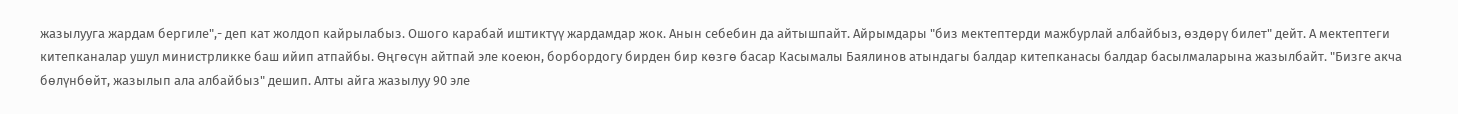жазылууга жардам бергиле",- деп кат жолдоп кайрылабыз. Ошого карабай иштиктүү жардамдар жок. Анын себебин да айтышпайт. Айрымдары "биз мектептерди мажбурлай албайбыз, өздөрү билет" дейт. А мектептеги китепканалар ушул министрликке баш ийип атпайбы. Өңгөсүн айтпай эле коеюн, борбордогу бирден бир көзгө басар Касымалы Баялинов атындагы балдар китепканасы балдар басылмаларына жазылбайт. "Бизге акча бөлүнбөйт, жазылып ала албайбыз" дешип. Алты айга жазылуу 90 эле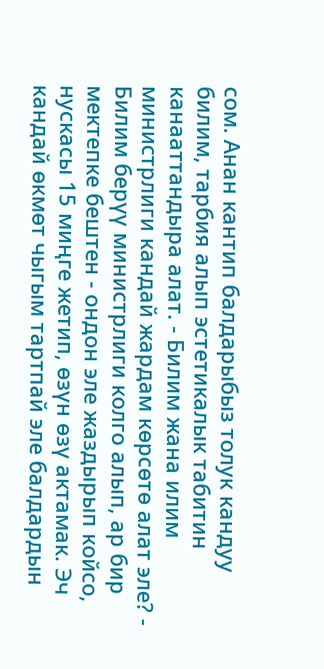сом. Анан кантип балдарыбыз толук кандуу билим, тарбия алып эстетикалык табитин канааттандыра алат. - Билим жана илим министрлиги кандай жардам көрсөтө алат эле? - Билим берүү министрлиги колго алып, ар бир мектепке бештен - ондон эле жаздырып койсо, нускасы 15 миңге жетип, өзүн өзү актамак. Эч кандай өкмөт чыгым тартпай эле балдардын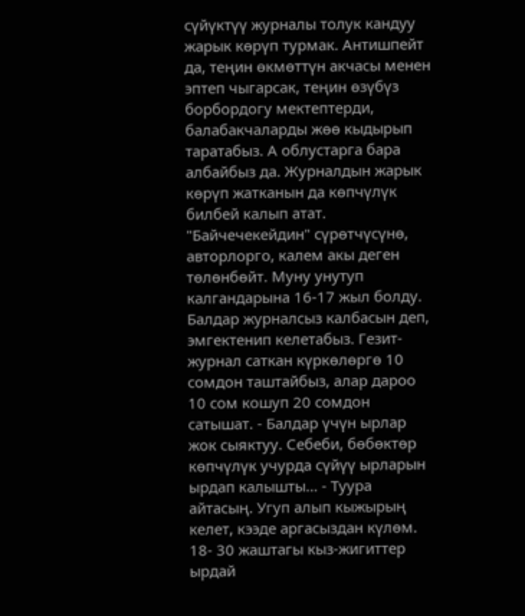сүйүктүү журналы толук кандуу жарык көрүп турмак. Антишпейт да, теңин өкмөттүн акчасы менен эптеп чыгарсак, теңин өзүбүз борбордогу мектептерди, балабакчаларды жөө кыдырып таратабыз. А облустарга бара албайбыз да. Журналдын жарык көрүп жатканын да көпчүлүк билбей калып атат. "Байчечекейдин" сүрөтчүсүнө, авторлорго, калем акы деген төлөнбөйт. Муну унутуп калгандарына 16-17 жыл болду. Балдар журналсыз калбасын деп, эмгектенип келетабыз. Гезит-журнал саткан күркөлөргө 10 сомдон таштайбыз, алар дароо 10 сом кошуп 20 сомдон сатышат. - Балдар үчүн ырлар жок сыяктуу. Себеби, бөбөктөр көпчүлүк учурда сүйүү ырларын ырдап калышты… - Туура айтасың. Угуп алып кыжырың келет, кээде аргасыздан күлөм. 18- 30 жаштагы кыз-жигиттер ырдай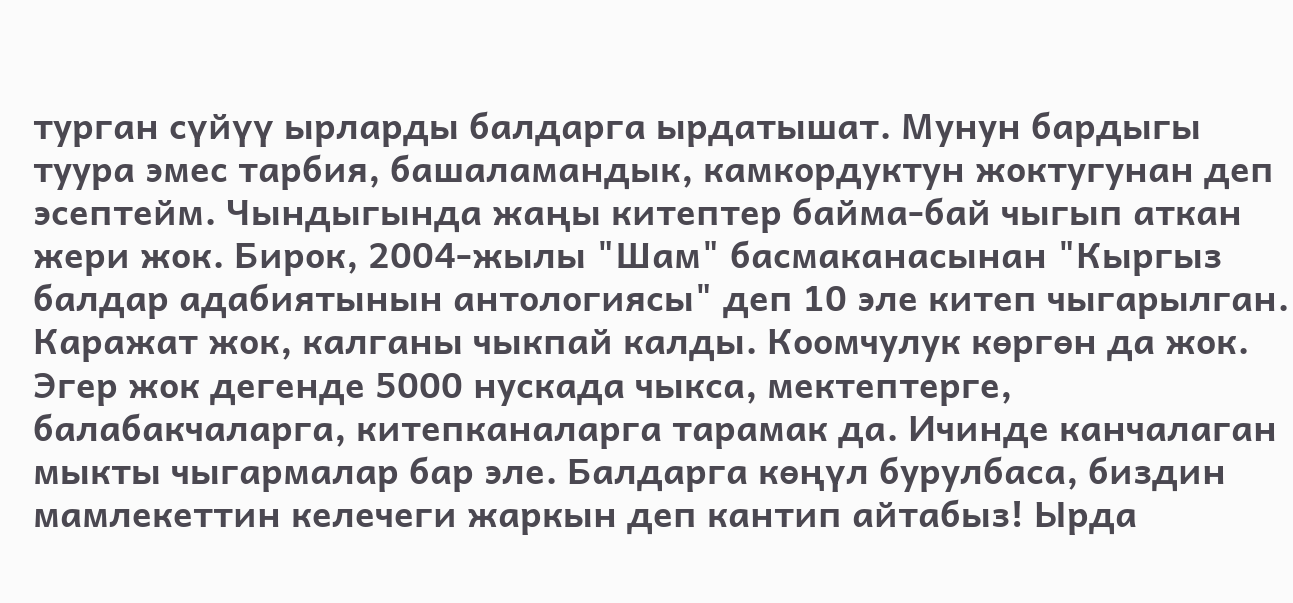турган сүйүү ырларды балдарга ырдатышат. Мунун бардыгы туура эмес тарбия, башаламандык, камкордуктун жоктугунан деп эсептейм. Чындыгында жаңы китептер байма-бай чыгып аткан жери жок. Бирок, 2004-жылы "Шам" басмаканасынан "Кыргыз балдар адабиятынын антологиясы" деп 10 эле китеп чыгарылган. Каражат жок, калганы чыкпай калды. Коомчулук көргөн да жок. Эгер жок дегенде 5000 нускада чыкса, мектептерге, балабакчаларга, китепканаларга тарамак да. Ичинде канчалаган мыкты чыгармалар бар эле. Балдарга көңүл бурулбаса, биздин мамлекеттин келечеги жаркын деп кантип айтабыз! Ырда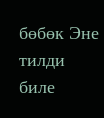бөбөк Эне тилди биле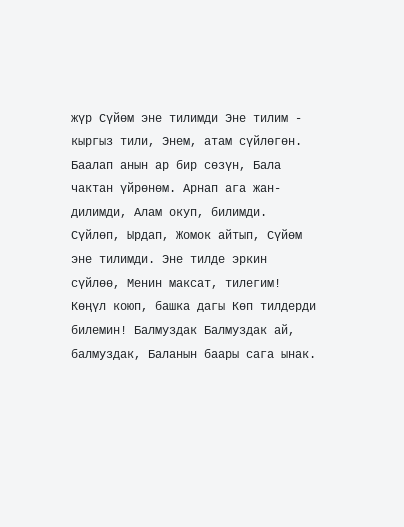жүр Сүйөм эне тилимди Эне тилим - кыргыз тили, Энем, атам сүйлөгөн. Баалап анын ар бир сөзүн, Бала чактан үйрөнөм. Арнап ага жан-дилимди, Алам окуп, билимди. Сүйлөп, Ырдап, Жомок айтып, Сүйөм эне тилимди. Эне тилде эркин сүйлөө, Менин максат, тилегим! Көңүл коюп, башка дагы Көп тилдерди билемин! Балмуздак Балмуздак ай, балмуздак, Баланын баары сага ынак.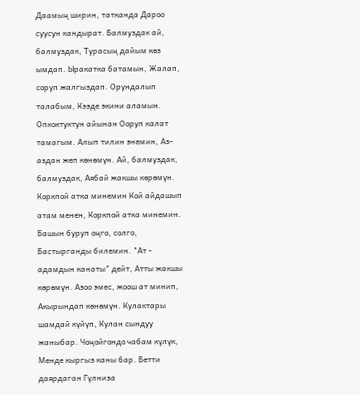Даамың ширин, татканда Дароо суусун кандырат. Балмуздак ай, балмуздак, Турасың дайым көз ымдап. Ыракатка батамын, Жалап, соруп жалгыздап. Орундалып талабым, Кээде экини аламын. Опкоктуктун айынан Ооруп калат тамагым. Алып тилин энемин, Аз-аздан жеп көнөмүн. Ай, балмуздак, балмуздак, Аябай жакшы көрөмүн. Коркпой атка минемин Кой айдашып атам менен, Коркпой атка минемин. Башын буруп оңго, солго, Бастырганды билемин. "Ат - адамдын канаты" дейт, Атты жакшы көрөмүн. Азоо эмес, жоош ат минип, Акырындап көнөмүн. Кулактары шамдай күйүп, Кулан сындуу жаныбар. Чоңойгондо чабам күлүк, Менде кыргыз каны бар. Бетти даярдаган Гүлниза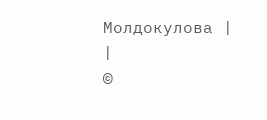Молдокулова |
|
©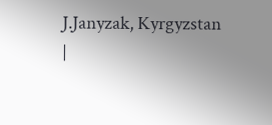J.Janyzak, Kyrgyzstan
|